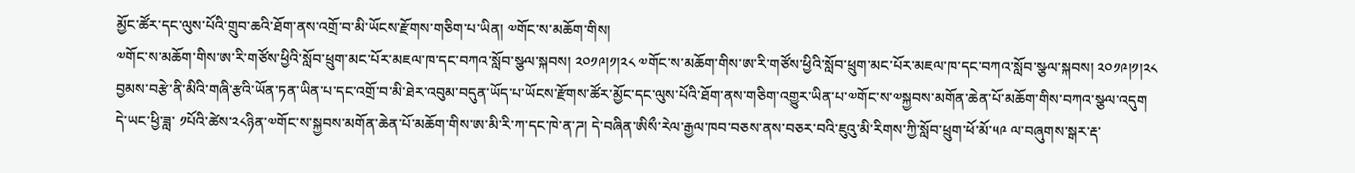མྱོང་ཚོར་དང་ལུས་པོའི་གྲུབ་ཆའི་ཐོག་ནས་འགྲོ་བ་མི་ཡོངས་རྫོགས་གཅིག་པ་ཡིན། ༧གོང་ས་མཆོག་གིས།
༧གོང་ས་མཆོག་གིས་ཨ་རི་གཙོས་ཕྱིའི་སློབ་ཕྲུག་མང་པོར་མཇལ་ཁ་དང་བཀའ་སློབ་སྩལ་སྐབས། ༢༠༡༩།༡།༢༨ ༧གོང་ས་མཆོག་གིས་ཨ་རི་གཙོས་ཕྱིའི་སློབ་ཕྲུག་མང་པོར་མཇལ་ཁ་དང་བཀའ་སློབ་སྩལ་སྐབས། ༢༠༡༩།༡།༢༨
བྱམས་བརྩེ་ནི་མིའི་གཞི་རྩའི་ཡོན་ཏན་ཡིན་པ་དང་འགྲོ་བ་མི་ཐེར་འབུམ་བདུན་ཡོད་པ་ཡོངས་རྫོགས་ཚོར་མྱོང་དང་ལུས་པོའི་ཐོག་ནས་གཅིག་འགྱུར་ཡིན་པ་༧གོང་ས་༧སྐྱབས་མགོན་ཆེན་པོ་མཆོག་གིས་བཀའ་སྩལ་འདུག
དེ་ཡང་ཕྱི་ཟླ་ ༡པོའི་ཚེས་༢༨ཉིན་༧གོང་ས་སྐྱབས་མགོན་ཆེན་པོ་མཆོག་གིས་ཨ་མི་རི་ཀ་དང་ཁེ་ན་ཌ། དེ་བཞིན་ཨིསྀ་རེལ་རྒྱལ་ཁབ་བཅས་ནས་བཅར་བའི་ཇུའུ་མི་རིགས་ཀྱི་སློབ་ཕྲུག་ཕོ་མོ་༥༩ ལ་བཞུགས་སྒར་རྡ་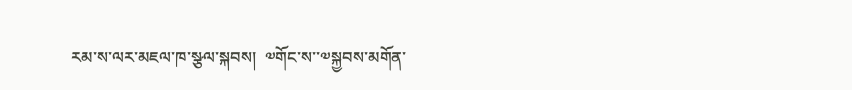རམ་ས་ལར་མཇལ་ཁ་སྩལ་སྐབས།  ༧གོང་ས་་༧སྐྱབས་མགོན་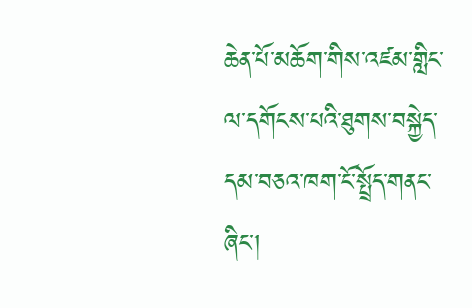ཆེན་པོ་མཆོག་གིས་འཛམ་གླིང་ལ་དགོངས་པའི་ཐུགས་བསྐྱེད་དམ་བཅའ་ཁག་ངོ་སྤྲོད་གནང་ཞིང་།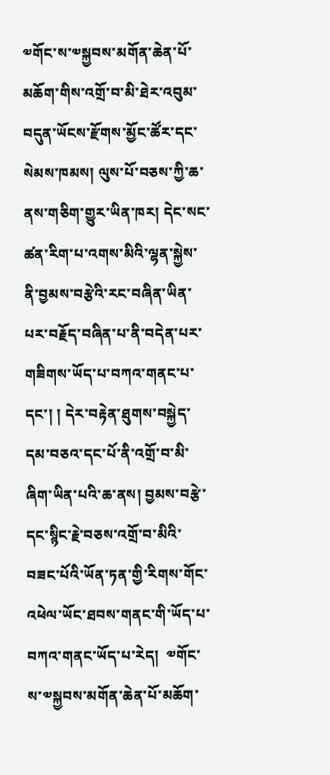༧གོང་ས་༧སྐྱབས་མགོན་ཆེན་པོ་མཆོག་གིས་འགྲོ་བ་མི་ཐེར་འབུམ་བདུན་ཡོངས་རྫོགས་མྱོང་ཚོར་དང་སེམས་ཁམས། ལུས་པོ་བཅས་ཀྱི་ཆ་ནས་གཅིག་གྱུར་ཡིན་ཁར། དེང་སང་ཚན་རིག་པ་འགས་མིའི་ལྷན་སྐྱེས་ནི་བྱམས་བརྩེའི་རང་བཞིན་ཡིན་པར་བརྗོད་བཞིན་པ་ནི་བདེན་པར་གཟིགས་ཡོད་པ་བཀའ་གནང་པ་དང་། ། དེར་བརྟེན་ཐུགས་བསྐྱེད་དམ་བཅའ་དང་པོ་ནི་འགྲོ་བ་མི་ཞིག་ཡིན་པའི་ཆ་ནས། བྱམས་བརྩེ་དང་སྙིང་རྗེ་བཅས་འགྲོ་བ་མིའི་བཟང་པོའི་ཡོན་ཏན་གྱི་རིགས་གོང་འཕེལ་ཡོང་ཐབས་གནང་གི་ཡོད་པ་བཀའ་གནང་ཡོད་པ་རེད།  ༧གོང་ས་༧སྐྱབས་མགོན་ཆེན་པོ་མཆོག་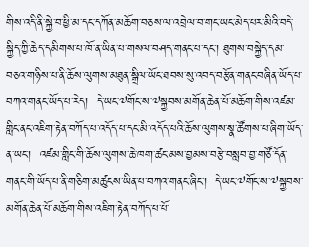གིས་འདི་ནི་སྐྱེ་བ་ཕྱི་མ་དང་དཀོན་མཆོག་བཅས་ལ་འབྲེལ་བ་གང་ཡང་མེད་པར་མིའི་བདེ་སྐྱིད་ཀྱི་ཆེད་དམིགས་པ་ཁོ་ན་ཡིན་པ་གསལ་བཤད་གནང་པ་དང་། ཐུགས་བསྐྱེད་དམ་བཅའ་གཉིས་པ་ནི་ཆོས་ལུགས་མཐུན་སྒྲིལ་ཡོང་ཐབས་སུ་འབད་བརྩོན་གནང་བཞིན་ཡོད་པ་བཀའ་གནང་ཡོད་པ་རེད།  དེ་ཡང་༧གོང་ས་༧སྐྱབས་མགོན་ཆེན་པོ་མཆོག་གིས་འཛམ་གླིང་ནང་འཇིག་རྟེན་བཀོད་པ་འདོད་པ་དང་མི་འདོད་པའི་ཆོས་ལུགས་སྣ་ཚོགས་པ་ཞིག་ཡོད་ན་ཡང་།  འཛམ་གླིང་གི་ཆོས་ལུགས་ཆེ་ཁག་ཚང་མས་བྱམས་བརྩེ་བསླབ་བྱ་གཙོ་དོན་གནང་གི་ཡོད་པ་ནི་གཅིག་མཚུངས་ཡིན་པ་བཀའ་གནང་ཞིང་།  དེ་ཡང་༧གོང་ས་༧སྐྱབས་མགོན་ཆེན་པོ་མཆོག་གིས་འཇིག་རྟེན་བཀོད་པ་པོ་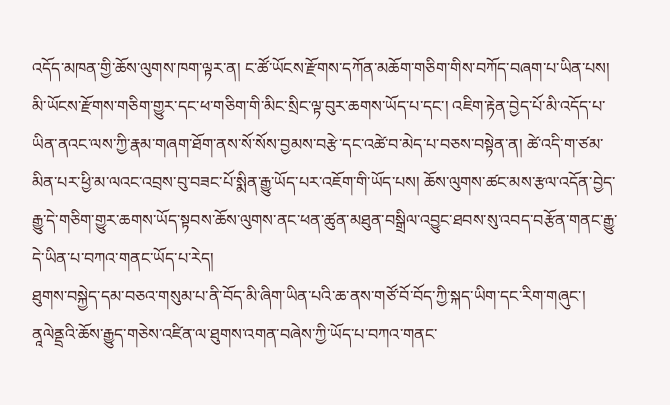འདོད་མཁན་གྱི་ཆོས་ལུགས་ཁག་ལྟར་ན། ང་ཚོ་ཡོངས་རྫོགས་དཀོན་མཆོག་གཅིག་གིས་བཀོད་བཞག་པ་ཡིན་པས། མི་ཡོངས་རྫོགས་གཅིག་གྱུར་དང་ཕ་གཅིག་གི་མིང་སྲིང་ལྟ་བུར་ཆགས་ཡོད་པ་དང་། འཇིག་རྟེན་བྱེད་པོ་མི་འདོད་པ་ཡིན་ནའང་ལས་ཀྱི་རྣམ་གཞག་ཐོག་ནས་སོ་སོས་བྱམས་བརྩེ་དང་འཚེ་བ་མེད་པ་བཅས་བསྟེན་ན། ཚེ་འདི་ག་ཙམ་མིན་པར་ཕྱི་མ་ལའང་འབྲས་བུ་བཟང་པོ་སྨིན་རྒྱུ་ཡོད་པར་འཇོག་གི་ཡོད་པས། ཆོས་ལུགས་ཚང་མས་རྩལ་འདོན་བྱེད་རྒྱུ་དེ་གཅིག་གྱུར་ཆགས་ཡོད་སྟབས་ཆོས་ལུགས་ནང་ཕན་ཚུན་མཐུན་བསྒྲིལ་འབྱུང་ཐབས་སུ་འབད་བརྩོན་གནང་རྒྱུ་དེ་ཡིན་པ་བཀའ་གནང་ཡོད་པ་རེད།
ཐུགས་བསྐྱེད་དམ་བཅའ་གསུམ་པ་ནི་བོད་མི་ཞིག་ཡིན་པའི་ཆ་ནས་གཙོ་བོ་བོད་ཀྱི་སྐད་ཡིག་དང་རིག་གཞུང་། ནཱལེནྡྲའི་ཆོས་རྒྱུད་གཅེས་འཛིན་ལ་ཐུགས་འགན་བཞེས་ཀྱི་ཡོད་པ་བཀའ་གནང་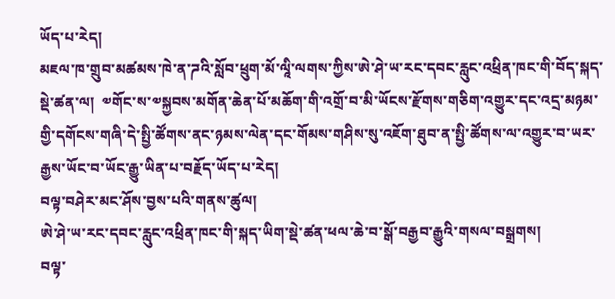ཡོད་པ་རེད།
མཇལ་ཁ་གྲུབ་མཚམས་ཁེ་ན་ཌའི་སློབ་ཕྲུག་མོ་ལཱི་ལགས་ཀྱིས་ཨེ་ཤེ་ཡ་རང་དབང་རླུང་འཕྲིན་ཁང་གི་བོད་སྐད་སྡེ་ཚན་ལ།  ༧གོང་ས་༧སྐྱབས་མགོན་ཆེན་པོ་མཆོག་གི་འགྲོ་བ་མི་ཡོངས་རྫོགས་གཅིག་འགྱུར་དང་འདྲ་མཉམ་གྱི་དགོངས་གཞི་དེ་སྤྱི་ཚོགས་ནང་ཉམས་ལེན་དང་གོམས་གཤིས་སུ་འཇོག་ཐུབ་ན་སྤྱི་ཚོགས་ལ་འགྱུར་བ་ཡར་རྒྱས་ཡོང་བ་ཡོང་རྒྱུ་ཡིན་པ་བརྗོད་ཡོད་པ་རེད།
བལྟ་བཤེར་མང་ཤོས་བྱས་པའི་གནས་ཚུལ།
ཨེ་ཤེ་ཡ་རང་དབང་རླུང་འཕྲིན་ཁང་གི་སྐད་ཡིག་སྡེ་ཚན་ཕལ་ཆེ་བ་སྒོ་བརྒྱབ་རྒྱུའི་གསལ་བསྒྲགས།
བལྟ་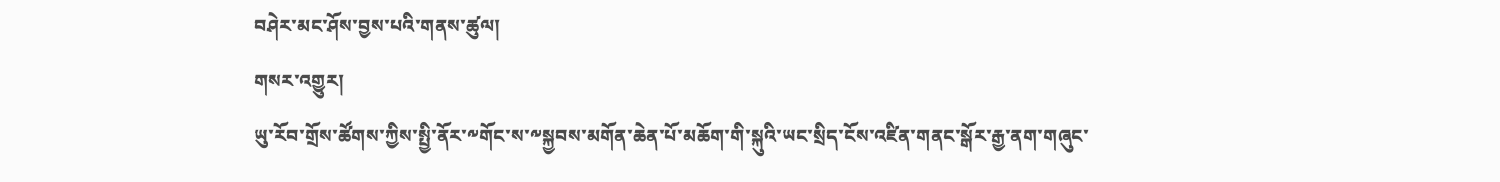བཤེར་མང་ཤོས་བྱས་པའི་གནས་ཚུལ།
གསར་འགྱུར།
ཡུ་རོབ་གྲོས་ཚོགས་ཀྱིས་སྤྱི་ནོར་༸གོང་ས་༸སྐྱབས་མགོན་ཆེན་པོ་མཆོག་གི་སྐུའི་ཡང་སྲིད་ངོས་འཛིན་གནང་སྒོར་རྒྱ་ནག་གཞུང་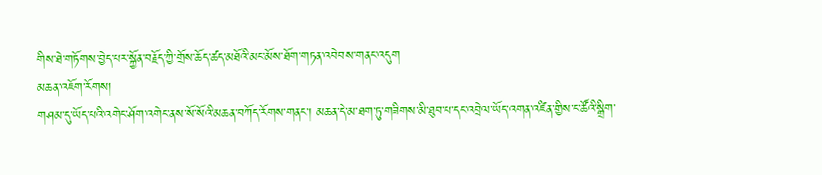གིས་ཐེ་གཏོགས་བྱེད་པར་སྐྱོན་བརྗོད་ཀྱི་གྲོས་ཆོད་ཚད་མཐོའི་མང་མོས་ཐོག་གཏན་འབེབས་གནང་འདུག
མཆན་འཇོག་རོགས།
གཤམ་དུ་ཡོད་པའི་འགེང་ཤོག་འགེང་ནས་སོ་སོའི་མཆན་བཀོད་རོགས་གནང་། མཆན་དེ་མ་ཐག་ཏུ་གཟིགས་མི་ཐུབ་པ་དང་འབྲེལ་ཡོད་འགན་འཛིན་གྱིས་ང་ཚོའི་སྒྲིག་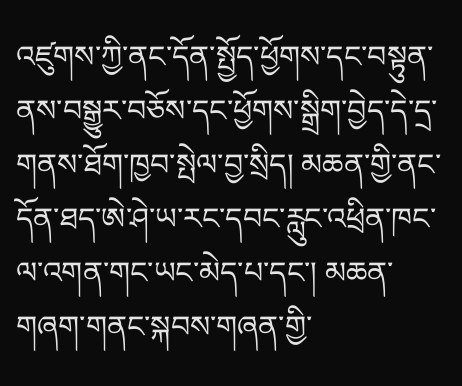འཛུགས་ཀྱི་ནང་དོན་སྤྱོད་ཕྱོགས་དང་བསྟུན་ནས་བསྒྱུར་བཅོས་དང་ཕྱོགས་སྒྲིག་བྱེད་དེ་དྲ་གནས་ཐོག་ཁྱབ་སྤེལ་བྱ་སྲིད། མཆན་གྱི་ནང་དོན་ཐད་ཨེ་ཤེ་ཡ་རང་དབང་རླུང་འཕྲིན་ཁང་ལ་འགན་གང་ཡང་མེད་པ་དང་། མཆན་གཞག་གནང་སྐབས་གཞན་གྱི་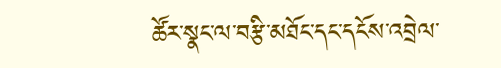ཚོར་སྣང་ལ་བརྩི་མཐོང་དང་དངོས་འབྲེལ་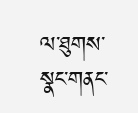ལ་ཐུགས་སྣང་གནང་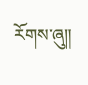རོགས་ཞུ༎